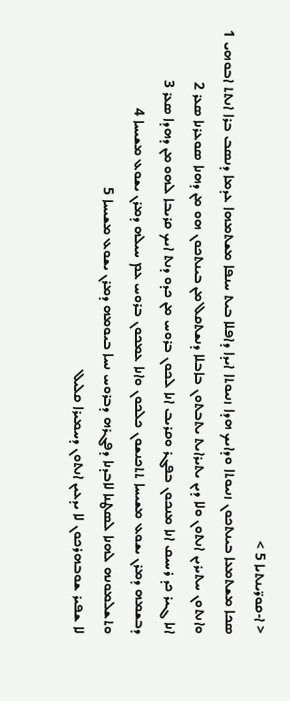< ܐ-ܩܘܪ̈ܝܢܬܝܐ 5 >
ܤܟܐ ܡܫܬܡܥܐ ܒܝܢܬܟܘܢ ܙܢܝܘܬܐ ܘܕܐܝܟ ܗܕܐ ܙܢܝܘܬܐ ܐܝܕܐ ܕܐܦܠܐ ܒܝܬ ܚܢܦܐ ܡܫܬܡܗܐ ܥܕܡܐ ܕܢܤܒ ܒܪܐ ܐܢܬܬ ܐܒܘܗܝ 1
ܘܐܢܬܘܢ ܚܬܝܪܝܢ ܐܢܬܘܢ ܘܠܐ ܕܝܢ ܝܬܝܪܐܝܬ ܝܬܒܬܘܢ ܒܐܒܠܐ ܕܢܫܬܩܠ ܡܢ ܒܝܢܬܟܘܢ ܗܘ ܡܢ ܕܗܢܐ ܤܘܥܪܢܐ ܤܥܪ 2
ܐܢܐ ܓܝܪ ܟܕ ܪܚܝܩ ܐܢܐ ܡܢܟܘܢ ܒܦܓܪ ܘܩܪܝܒ ܐܢܐ ܠܟܘܢ ܒܪܘܚ ܡܢ ܟܕܘ ܕܢܬ ܐܝܟ ܩܪܝܒܐ ܠܗܘ ܡܢ ܕܗܕܐ ܤܥܪ 3
ܕܒܫܡܗ ܕܡܪܢ ܝܫܘܥ ܡܫܝܚܐ ܬܬܟܢܫܘܢ ܟܠܟܘܢ ܘܐܢܐ ܥܡܟܘܢ ܒܪܘܚ ܥܡ ܚܝܠܗ ܕܡܪܢ ܝܫܘܥ ܡܫܝܚܐ 4
ܘܬܫܠܡܘܢܗ ܠܗܢܐ ܠܤܛܢܐ ܠܐܒܕܢܐ ܕܦܓܪܗ ܕܒܪܘܚ ܢܚܐ ܒܝܘܡܗ ܕܡܪܢ ܝܫܘܥ ܡܫܝܚܐ 5
ܠܐ ܫܦܝܪ ܫܘܒܗܪܟܘܢ ܠܐ ܝܕܥܝܢ ܐܢܬܘܢ ܕܚܡܝܪܐ ܩܠܝܠ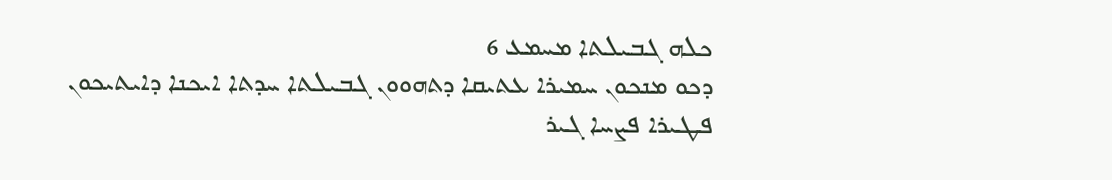ܟܠܗ ܓܒܝܠܬܐ ܡܚܡܥ 6
ܕܟܘ ܡܢܟܘܢ ܚܡܝܪܐ ܥܬܝܩܐ ܕܬܗܘܘܢ ܓܒܝܠܬܐ ܚܕܬܐ ܐܝܟܢܐ ܕܐܝܬܝܟܘܢ ܦܛܝܪܐ ܦܨܚܐ ܓܝܪ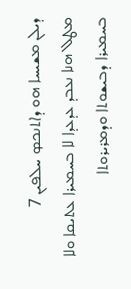ܕܝܠܢ ܡܫܝܚܐ ܗܘ ܕܐܬܢܟܤ ܚܠܦܝܢ 7
ܡܛܠ ܗܢܐ ܢܥܒܕ ܥܕܥܕܐ ܠܐ ܒܚܡܝܪܐ ܥܬܝܩܐ ܘܠܐ ܒܚܡܝܪܐ ܕܒܝܫܘܬܐ ܘܕܡܪܝܪܘܬܐ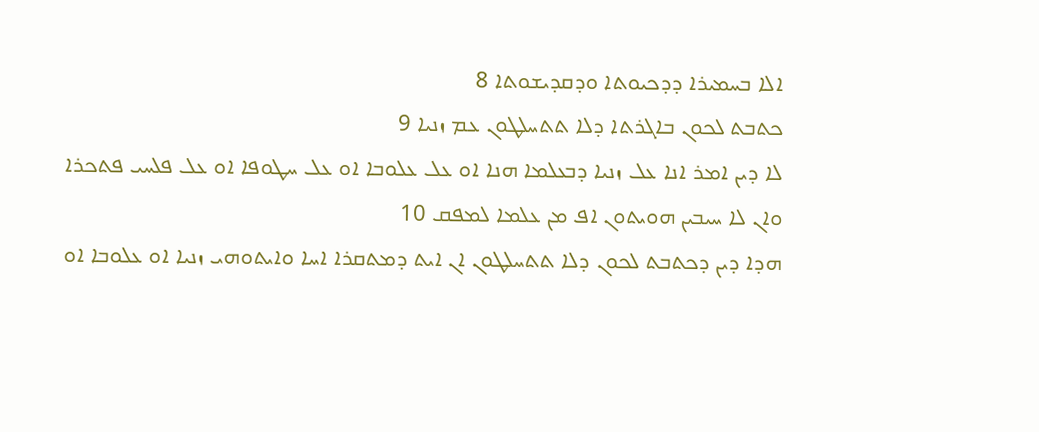ܐܠܐ ܒܚܡܝܪܐ ܕܕܟܝܘܬܐ ܘܕܩܕܝܫܘܬܐ 8
ܟܬܒܬ ܠܟܘܢ ܒܐܓܪܬܐ ܕܠܐ ܬܬܚܠܛܘܢ ܥܡ ܙܢܝܐ 9
ܠܐ ܕܝܢ ܐܡܪ ܐܢܐ ܥܠ ܙܢܝܐ ܕܒܥܠܡܐ ܗܢܐ ܐܘ ܥܠ ܥܠܘܒܐ ܐܘ ܥܠ ܚܛܘܦܐ ܐܘ ܥܠ ܦܠܚܝ ܦܬܟܪܐ ܘܐܢ ܠܐ ܚܝܒܝܢ ܗܘܝܬܘܢ ܐܦ ܡܢ ܥܠܡܐ ܠܡܦܩ 10
ܗܕܐ ܕܝܢ ܕܟܬܒܬ ܠܟܘܢ ܕܠܐ ܬܬܚܠܛܘܢ ܐܢ ܐܝܬ ܕܡܬܩܪܐ ܐܚܐ ܘܐܝܬܘܗܝ ܙܢܝܐ ܐܘ ܥܠܘܒܐ ܐܘ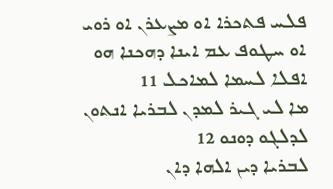ܦܠܚ ܦܬܟܪܐ ܐܘ ܡܨܥܪܢ ܐܘ ܪܘܝ ܐܘ ܚܛܘܦ ܥܡ ܐܝܢܐ ܕܗܟܢܐ ܗܘ ܐܦܠܐ ܠܚܡܐ ܠܡܐܟܠ 11
ܡܐ ܠܝ ܓܝܪ ܠܡܕܢ ܠܒܪܝܐ ܐܢܬܘܢ ܠܕܠܓܘ ܕܘܢܘ 12
ܠܒܪܝܐ ܕܝܢ ܐܠܗܐ ܕܐܢ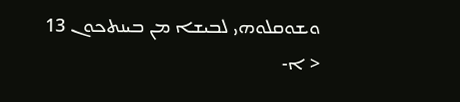ܘܫܘܩܠܘܗܝ ܠܒܝܫܐ ܡܢ ܒܝܢܬܟܘܢ 13
< ܐ-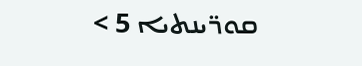ܩܘܪ̈ܝܢܬܝܐ 5 >